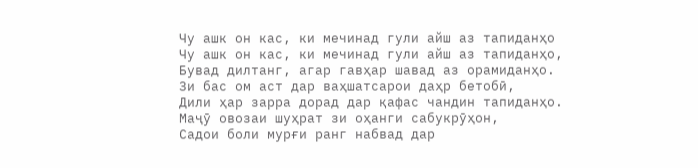Чу ашк он кас, ки мечинад гули айш аз тапиданҳо
Чу ашк он кас, ки мечинад гули айш аз тапиданҳо,
Бувад дилтанг, агар гавҳар шавад аз орамиданҳо.
Зи бас ом аст дар ваҳшатсарои даҳр бетобӣ,
Дили ҳар зарра дорад дар қафас чандин тапиданҳо.
Маҷӯ овозаи шуҳрат зи оҳанги сабукрӯҳон,
Садои боли мурғи ранг набвад дар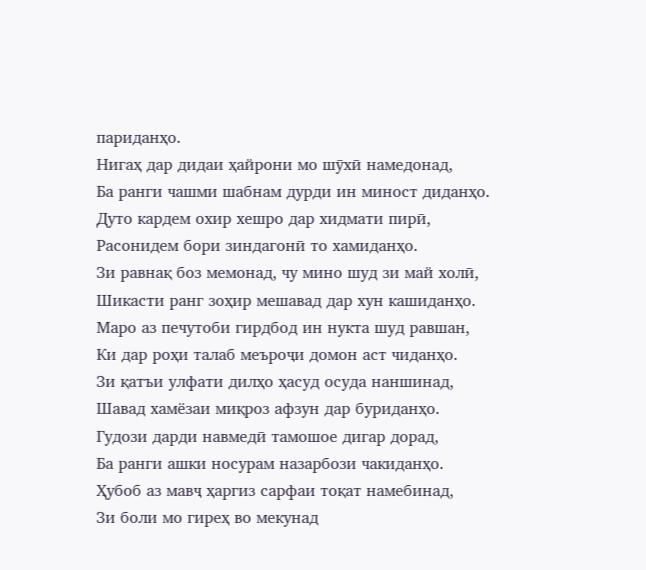париданҳо.
Нигаҳ дар дидаи ҳайрони мо шӯхӣ намедонад,
Ба ранги чашми шабнам дурди ин миност диданҳо.
Дуто кардем охир хешро дар хидмати пирӣ,
Расонидем бори зиндагонӣ то хамиданҳо.
Зи равнақ боз мемонад, чу мино шуд зи май холӣ,
Шикасти ранг зоҳир мешавад дар хун кашиданҳо.
Маро аз печутоби гирдбод ин нукта шуд равшан,
Ки дар роҳи талаб меъроҷи домон аст чиданҳо.
Зи қатъи улфати дилҳо ҳасуд осуда наншинад,
Шавад хамёзаи миқроз афзун дар буриданҳо.
Гудози дарди навмедӣ тамошое дигар дорад,
Ба ранги ашки носурам назарбози чакиданҳо.
Ҳубоб аз мавҷ ҳаргиз сарфаи тоқат намебинад,
Зи боли мо гиреҳ во мекунад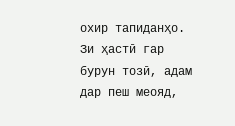охир тапиданҳо.
Зи ҳастӣ гар бурун тозӣ, адам дар пеш меояд,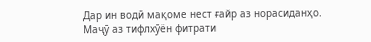Дар ин водӣ мақоме нест ғайр аз норасиданҳо.
Маҷӯ аз тифлхӯён фитрати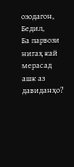озодагон, Бедил,
Ба парвози нигаҳ кай мерасад ашк аз давиданҳо?